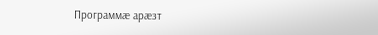Программæ арæзт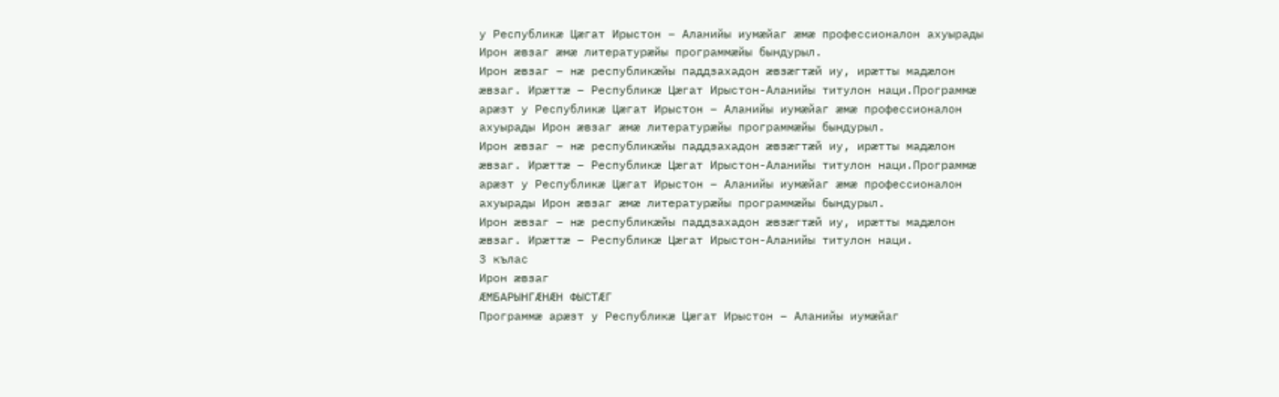у Республикæ Цæгат Ирыстон – Аланийы иумæйаг æмæ профессионалон ахуырады Ирон æвзаг æмæ литературæйы программæйы бындурыл.
Ирон æвзаг – нæ республикæйы паддзахадон æвзæгтæй иу, ирæтты мадæлон æвзаг. Ирæттæ – Республикæ Цæгат Ирыстон-Аланийы титулон наци.Программæ арæзт у Республикæ Цæгат Ирыстон – Аланийы иумæйаг æмæ профессионалон ахуырады Ирон æвзаг æмæ литературæйы программæйы бындурыл.
Ирон æвзаг – нæ республикæйы паддзахадон æвзæгтæй иу, ирæтты мадæлон æвзаг. Ирæттæ – Республикæ Цæгат Ирыстон-Аланийы титулон наци.Программæ арæзт у Республикæ Цæгат Ирыстон – Аланийы иумæйаг æмæ профессионалон ахуырады Ирон æвзаг æмæ литературæйы программæйы бындурыл.
Ирон æвзаг – нæ республикæйы паддзахадон æвзæгтæй иу, ирæтты мадæлон æвзаг. Ирæттæ – Республикæ Цæгат Ирыстон-Аланийы титулон наци.
3 кълас
Ирон æвзаг
ÆМБАРЫНГÆНÆН ФЫСТÆГ
Программæ арæзт у Республикæ Цæгат Ирыстон – Аланийы иумæйаг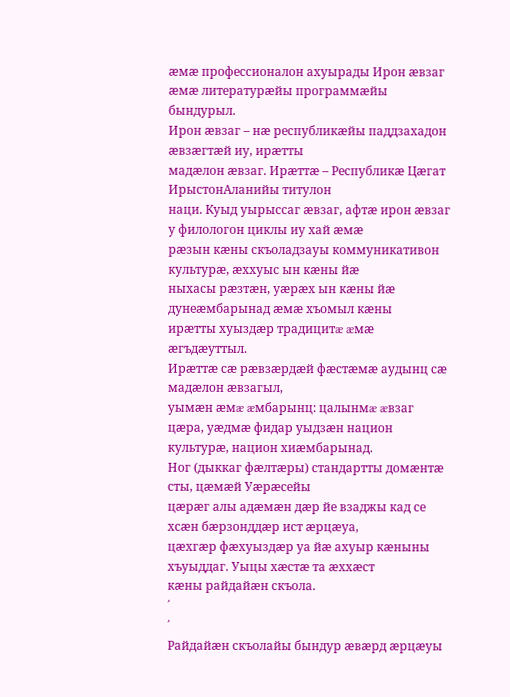æмæ профессионалон ахуырады Ирон æвзаг æмæ литературæйы программæйы
бындурыл.
Ирон æвзаг – нæ республикæйы паддзахадон æвзæгтæй иу, ирæтты
мадæлон æвзаг. Ирæттæ – Республикæ Цæгат ИрыстонАланийы титулон
наци. Куыд уырыссаг æвзаг, афтæ ирон æвзаг у филологон циклы иу хай æмæ
рæзын кæны скъоладзауы коммуникативон культурæ, æххуыс ын кæны йæ
ныхасы рæзтæн, уæрæх ын кæны йæ дунеæмбарынад æмæ хъомыл кæны
ирæтты хуыздæр традицитæ æмæ æгъдæуттыл.
Ирæттæ сæ рæвзæрдæй фæстæмæ аудынц сæ мадæлон æвзагыл,
уымæн æмæ æмбарынц: цалынмæ æвзаг цæра, уæдмæ фидар уыдзæн национ
культурæ, национ хиæмбарынад.
Ног (дыккаг фæлтæры) стандартты домæнтæ сты, цæмæй Уæрæсейы
цæрæг алы адæмæн дæр йе взаджы кад се хсæн бæрзонддæр ист æрцæуа,
цæхгæр фæхуыздæр уа йæ ахуыр кæныны хъуыддаг. Уыцы хæстæ та æххæст
кæны райдайæн скъола.
΄
΄
Райдайæн скъолайы бындур æвæрд æрцæуы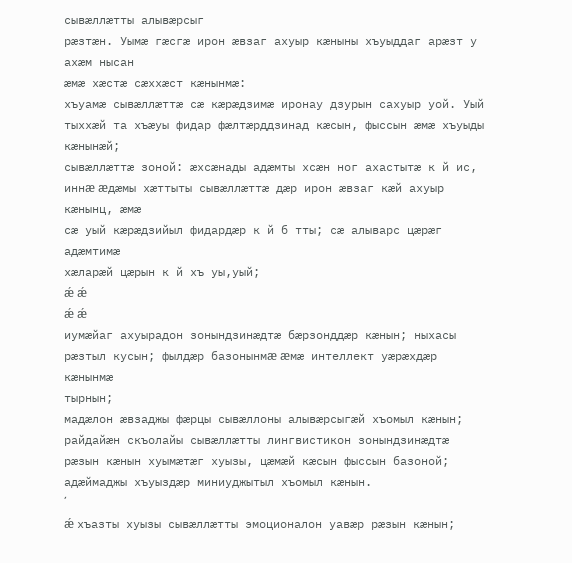сывæллæтты алывæрсыг
рæзтæн. Уымæ гæсгæ ирон æвзаг ахуыр кæныны хъуыддаг арæзт у ахæм нысан
æмæ хæстæ сæххæст кæнынмæ:
хъуамæ сывæллæттæ сæ кæрæдзимæ иронау дзурын сахуыр уой. Уый
тыххæй та хъæуы фидар фæлтæрддзинад кæсын, фыссын æмæ хъуыды
кæнынæй;
сывæллæттæ зоной: æхсæнады адæмты хсæн ног ахастытæ к й ис,
иннæ æдæмы хæттыты сывæллæттæ дæр ирон æвзаг кæй ахуыр кæнынц, æмæ
сæ уый кæрæдзийыл фидардæр к й б тты; сæ алыварс цæрæг адæмтимæ
хæларæй цæрын к й хъ уы,уый;
ǽ ǽ
ǽ ǽ
иумæйаг ахуырадон зонындзинæдтæ бæрзонддæр кæнын; ныхасы
рæзтыл кусын; фылдæр базонынмæ æмæ интеллект уæрæхдæр кæнынмæ
тырнын;
мадæлон æвзаджы фæрцы сывæллоны алывæрсыгæй хъомыл кæнын;
райдайæн скъолайы сывæллæтты лингвистикон зонындзинæдтæ
рæзын кæнын хуымæтæг хуызы, цæмæй кæсын фыссын базоной;
адæймаджы хъуыздæр миниуджытыл хъомыл кæнын.
΄
ǽ хъазты хуызы сывæллæтты эмоционалон уавæр рæзын кæнын;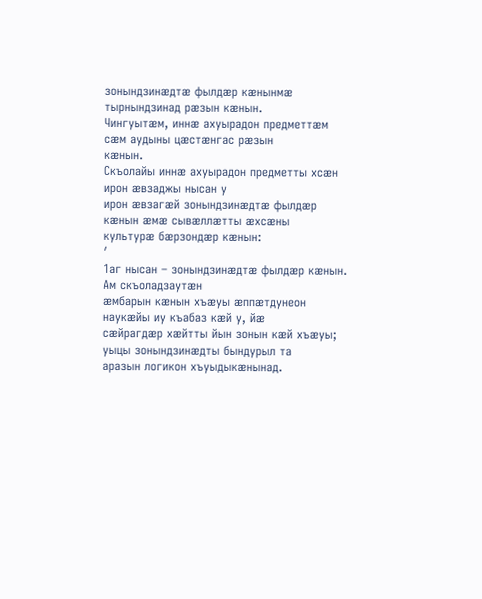зонындзинæдтæ фылдæр кæнынмæ тырнындзинад рæзын кæнын.
Чингуытæм, иннæ ахуырадон предметтæм сæм аудыны цæстæнгас рæзын
кæнын.
Скъолайы иннæ ахуырадон предметты хсæн ирон æвзаджы нысан у
ирон æвзагæй зонындзинæдтæ фылдæр кæнын æмæ сывæллæтты æхсæны
культурæ бæрзондæр кæнын:
′
1аг нысан – зонындзинæдтæ фылдæр кæнын. Ам скъоладзаутæн
æмбарын кæнын хъæуы æппæтдунеон наукæйы иу къабаз кæй у, йæ
сæйрагдæр хæйтты йын зонын кæй хъæуы; уыцы зонындзинæдты бындурыл та
аразын логикон хъуыдыкæнынад.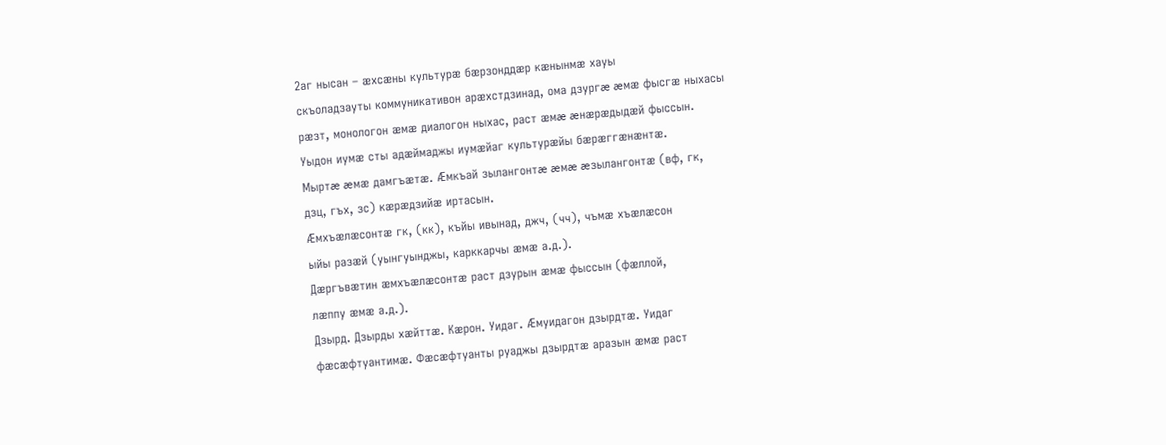2аг нысан – æхсæны культурæ бæрзонддæр кæнынмæ хауы
скъоладзауты коммуникативон арæхстдзинад, ома дзургæ æмæ фысгæ ныхасы
рæзт, монологон æмæ диалогон ныхас, раст æмæ æнæрæдыдæй фыссын.
Уыдон иумæ сты адæймаджы иумæйаг культурæйы бæрæггæнæнтæ.
Мыртæ æмæ дамгъæтæ. Æмкъай зылангонтæ æмæ æзылангонтæ (вф, гк,
дзц, гъх, зс) кæрæдзийæ иртасын.
Æмхъæлæсонтæ гк, (кк), къйы ивынад, джч, (чч), чъмæ хъæлæсон
ыйы разæй (уынгуынджы, карккарчы æмæ а.д.).
Дæргъвæтин æмхъæлæсонтæ раст дзурын æмæ фыссын (фæллой,
лæппу æмæ а.д.).
Дзырд. Дзырды хæйттæ. Кæрон. Уидаг. Æмуидагон дзырдтæ. Уидаг
фæсæфтуантимæ. Фæсæфтуанты руаджы дзырдтæ аразын æмæ раст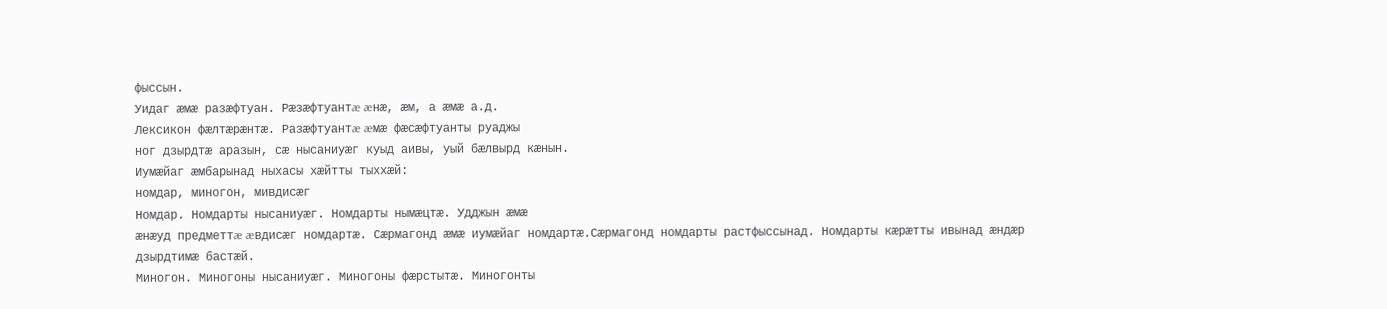фыссын.
Уидаг æмæ разæфтуан. Рæзæфтуантæ æнæ, æм, а æмæ а.д.
Лексикон фæлтæрæнтæ. Разæфтуантæ æмæ фæсæфтуанты руаджы
ног дзырдтæ аразын, сæ нысаниуæг куыд аивы, уый бæлвырд кæнын.
Иумæйаг æмбарынад ныхасы хæйтты тыххæй:
номдар, миногон, мивдисæг
Номдар. Номдарты нысаниуæг. Номдарты нымæцтæ. Удджын æмæ
æнæуд предметтæ æвдисæг номдартæ. Сæрмагонд æмæ иумæйаг номдартæ.Сæрмагонд номдарты растфыссынад. Номдарты кæрæтты ивынад æндæр
дзырдтимæ бастæй.
Миногон. Миногоны нысаниуæг. Миногоны фæрстытæ. Миногонты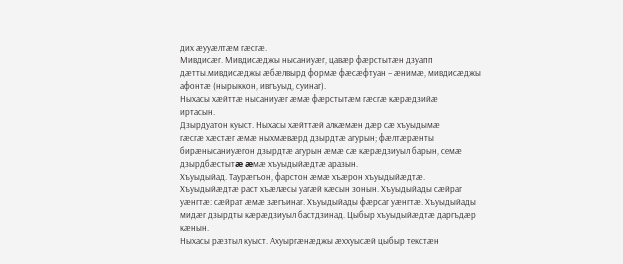дих æууæлтæм гæсгæ.
Мивдисæг. Мивдисæджы нысаниуæг, цавæр фæрстытæн дзуапп
дæтты.мивдисæджы æбæлвырд формæ фæсæфтуан – æнимæ, мивдисæджы
афонтæ (нырыккон, ивгъуыд, суинаг).
Ныхасы хæйттæ нысаниуæг æмæ фæрстытæм гæсгæ кæрæдзийæ
иртасын.
Дзырдуатон куыст. Ныхасы хæйттæй алкæмæн дæр сæ хъуыдымæ
гæсгæ хæстæг æмæ ныхмæвæрд дзырдтæ агурын; фæлтæрæнты
бирæнысаниуæгон дзырдтæ агурын æмæ сæ кæрæдзиуыл барын, семæ
дзырдбæстытæ æмæ хъуыдыйæдтæ аразын.
Хъуыдыйад. Таурæгъон, фарстон æмæ хъæрон хъуыдыйæдтæ.
Хъуыдыйæдтæ раст хъæлæсы уагæй кæсын зонын. Хъуыдыйады сæйраг
уæнгтæ: сæйрат æмæ зæгъинаг. Хъуыдыйады фæрсаг уæнгтæ. Хъуыдыйады
мидæг дзырдты кæрæдзиуыл бастдзинад. Цыбыр хъуыдыйæдтæ даргъдæр
кæнын.
Ныхасы рæзтыл куыст. Ахуыргæнæджы æххуысæй цыбыр текстæн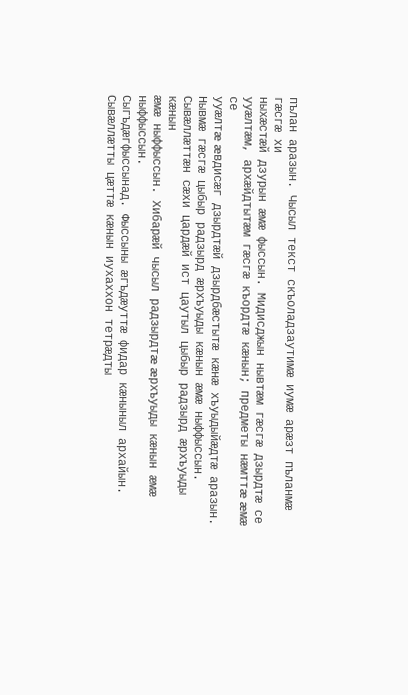пълан аразын. Чысыл текст скъоладзаутимæ иумæ арæзт пъланмæ гæсгæ хи
ныхæстæй дзурын æмæ фыссын. Мидисджын нывтæм гæсгæ дзырдтæ се
ууæлтæм, архæйдтытæм гæсгæ къордтæ кæнын; предметы нæмттæ æмæ се
ууæлтæ æвдисæг дзырдтæй дзырдбæстытæ кæнæ хъуыдыйæдтæ аразын.
Нывмæ гæсгæ цыбыр радзырд æрхъуыды кæнын æмæ ныффыссын.
Сывæллæттæн сæхи цардæй ист цаутыл цыбыр радзырд æрхъуыды кæнын
æмæ ныффыссын. Хибарæй чысыл радзырдтæ æрхъуыды кæнын æмæ
ныффыссын.
Сыгъдæгфыссынад. Фыссыны æгъдæуттæ фидар кæныныл архайын.
Сывæллæтты цæттæ кæнын иухаххон тетрæдты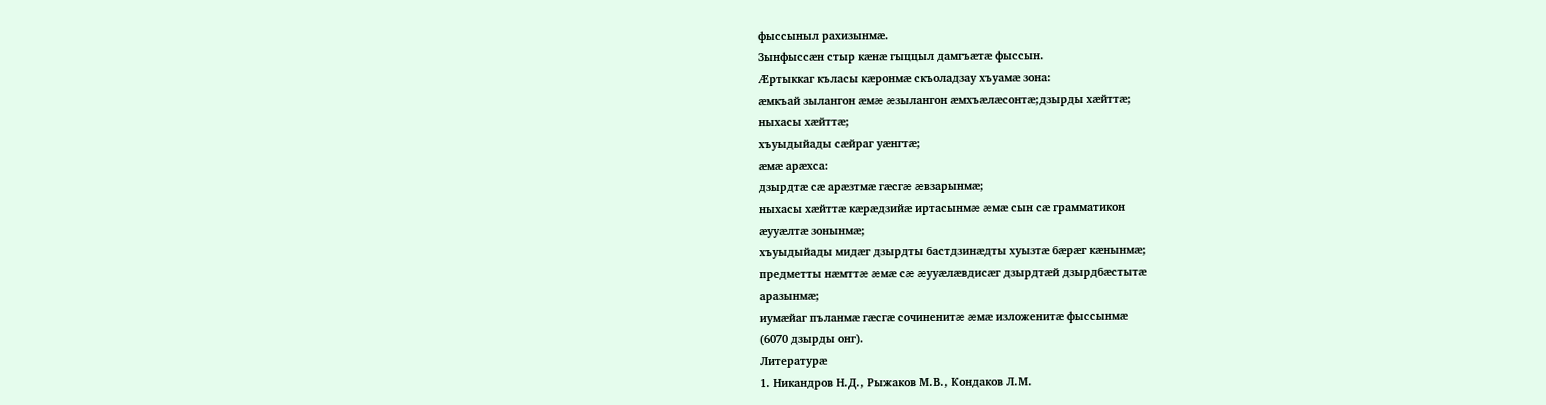фыссыныл рахизынмæ.
Зынфыссæн стыр кæнæ гыццыл дамгъæтæ фыссын.
Æртыккаг къласы кæронмæ скъоладзау хъуамæ зона:
æмкъай зылангон æмæ æзылангон æмхъæлæсонтæ;дзырды хæйттæ;
ныхасы хæйттæ;
хъуыдыйады сæйраг уæнгтæ;
æмæ арæхса:
дзырдтæ сæ арæзтмæ гæсгæ æвзарынмæ;
ныхасы хæйттæ кæрæдзийæ иртасынмæ æмæ сын сæ грамматикон
æууæлтæ зонынмæ;
хъуыдыйады мидæг дзырдты бастдзинæдты хуызтæ бæрæг кæнынмæ;
предметты нæмттæ æмæ сæ æууæлæвдисæг дзырдтæй дзырдбæстытæ
аразынмæ;
иумæйаг пъланмæ гæсгæ сочиненитæ æмæ изложенитæ фыссынмæ
(6070 дзырды онг).
Литературæ
1. Никандров Н.Д., Рыжаков М.В., Кондаков Л.М.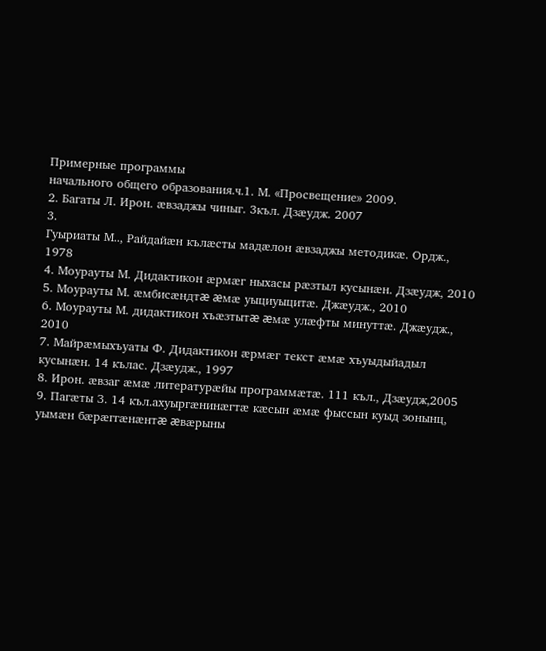Примерные программы
начального общего образования.ч.1. М. «Просвещение» 2009.
2. Багаты Л. Ирон. æвзаджы чиныг. 3къл. Дзæудж. 2007
3.
Гуыриаты М.., Райдайæн кълæсты мадæлон æвзаджы методикæ. Ордж.,
1978
4. Моурауты М. Дидактикон æрмæг ныхасы рæзтыл кусынæн. Дзæудж, 2010
5. Моурауты М. æмбисæндтæ æмæ уыциуыцитæ. Джæудж., 2010
6. Моурауты М. дидактикон хъæзтытæ æмæ улæфты минуттæ. Джæудж.,
2010
7. Майрæмыхъуаты Ф. Дидактикон æрмæг текст æмæ хъуыдыйадыл
кусынæн. 14 кълас. Дзæудж., 1997
8. Ирон. æвзаг æмæ литературæйы программæтæ. 111 къл., Дзæудж,2005
9. Пагæты З. 14 къл.ахуыргæнинæгтæ кæсын æмæ фыссын куыд зонынц,
уымæн бæрæггæнæнтæ æвæрыны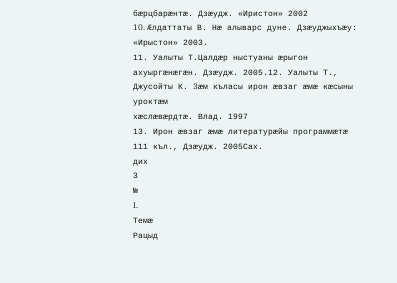бæрцбарæнтæ. Дзæудж. «Иристон» 2002
10. Æлдаттаты В. Нæ алыварс дуне. Дзæуджыхъæу: «Ирыстон» 2003.
11. Уалыты Т.Цалдæр ныстуаны æрыгон ахуыргæнæгæн. Дзæудж. 2005.12. Уалыты Т., Джусойты К. 3æм къласы ирон æвзаг æмæ кæсыны уроктæм
хæслæвæрдтæ. Влад. 1997
13. Ирон æвзаг æмæ литературæйы программæтæ 111 къл., Дзæудж. 2005Сах.
дих
3
№
I.
Темæ
Рацыд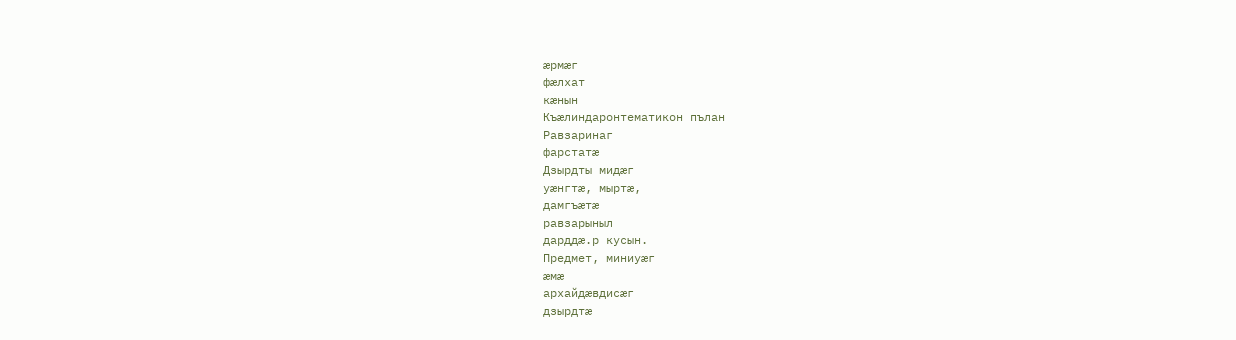æрмæг
фæлхат
кæнын
Къæлиндаронтематикон пълан
Равзаринаг
фарстатæ
Дзырдты мидæг
уæнгтæ, мыртæ,
дамгъæтæ
равзарыныл
дарддæ.р кусын.
Предмет, миниуæг
æмæ
архайдæвдисæг
дзырдтæ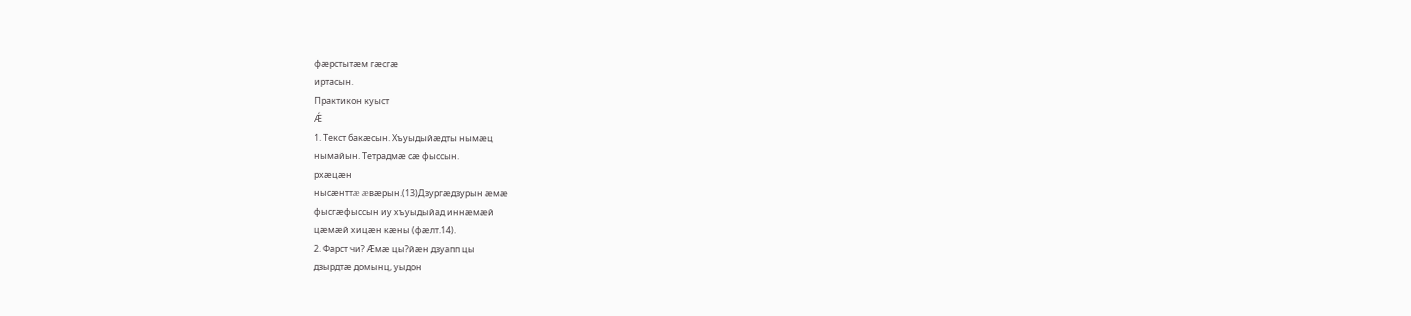фæрстытæм гæсгæ
иртасын.
Практикон куыст
Ǽ
1. Текст бакæсын. Хъуыдыйæдты нымæц
нымайын. Тетрадмæ сæ фыссын.
рхæцæн
нысæнттæ æвæрын.(13)Дзургæдзурын æмæ
фысгæфыссын иу хъуыдыйад иннæмæй
цæмæй хицæн кæны (фæлт.14).
2. Фарст чи? Æмæ цы?йæн дзуапп цы
дзырдтæ домынц, уыдон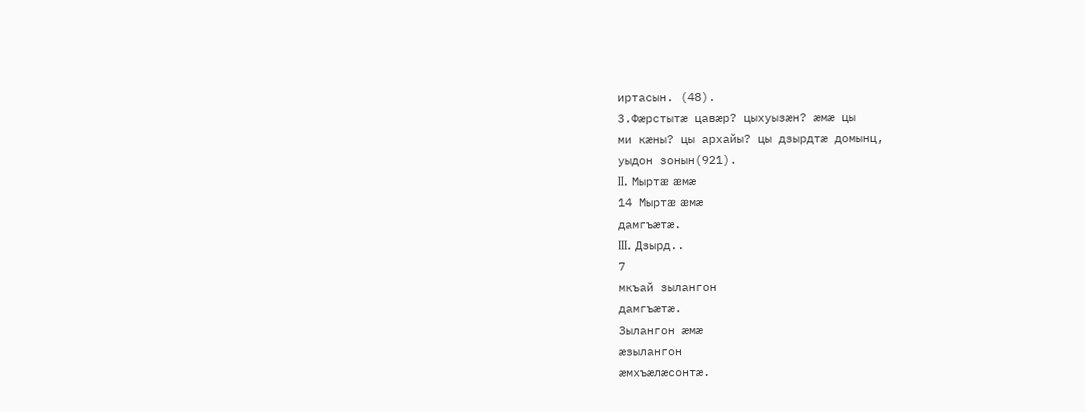иртасын. (48).
3.Фæрстытæ цавæр? цыхуызæн? æмæ цы
ми кæны? цы архайы? цы дзырдтæ домынц,
уыдон зонын(921).
II. Мыртæ æмæ
14 Мыртæ æмæ
дамгъæтæ.
III. Дзырд..
7
мкъай зылангон
дамгъæтæ.
Зылангон æмæ
æзылангон
æмхъæлæсонтæ.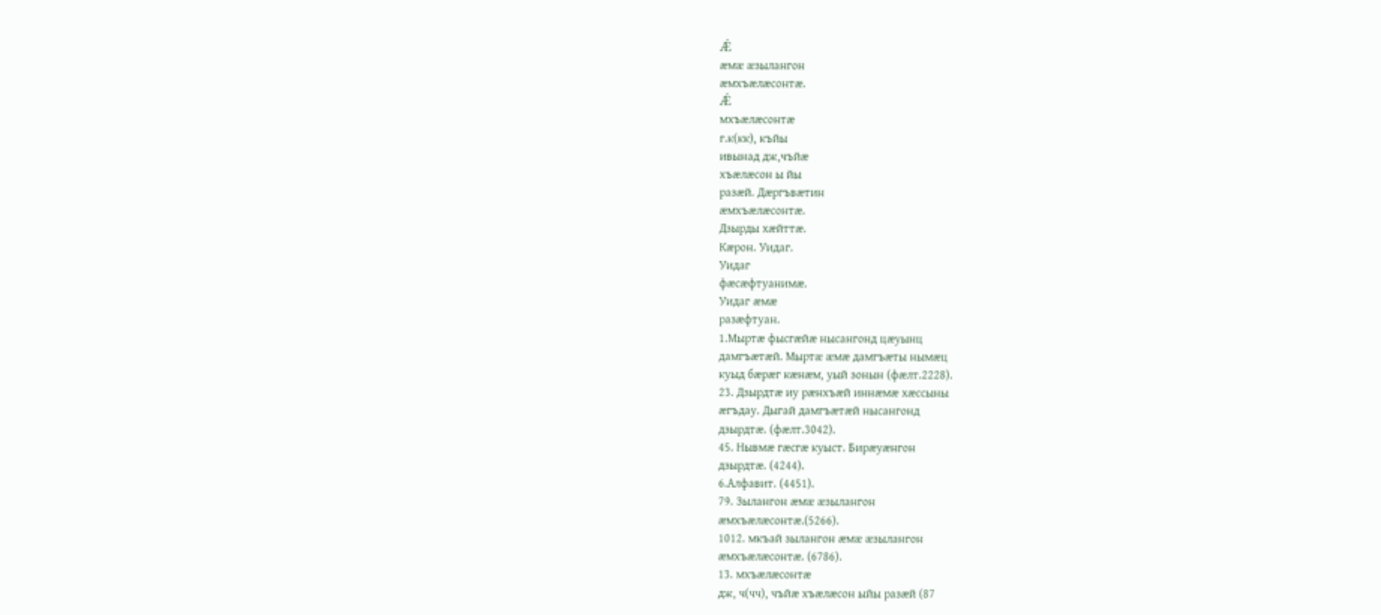Ǽ
æмæ æзылангон
æмхъæлæсонтæ.
Ǽ
мхъæлæсонтæ
г.к(кк), къйы
ивынад дж,чъйæ
хъæлæсон ы йы
разæй. Дæргъвæтин
æмхъæлæсонтæ.
Дзырды хæйттæ.
Кæрон. Уидаг.
Уидаг
фæсæфтуанимæ.
Уидаг æмæ
разæфтуан.
1.Мыртæ фысгæйæ нысангонд цæуынц
дамгъæтæй. Мыртæ æмæ дамгъæты нымæц
куыд бæрæг кæнæм, уый зонын (фæлт.2228).
23. Дзырдтæ иу рæнхъæй иннæмæ хæссыны
æгъдау. Дыгай дамгъæтæй нысангонд
дзырдтæ. (фæлт.3042).
45. Нывмæ гæсгæ куыст. Бирæуæнгон
дзырдтæ. (4244).
6.Алфавит. (4451).
79. Зылангон æмæ æзылангон
æмхъæлæсонтæ.(5266).
1012. мкъай зылангон æмæ æзылангон
æмхъæлæсонтæ. (6786).
13. мхъæлæсонтæ
дж, ч(чч), чъйæ хъæлæсон ыйы разæй (87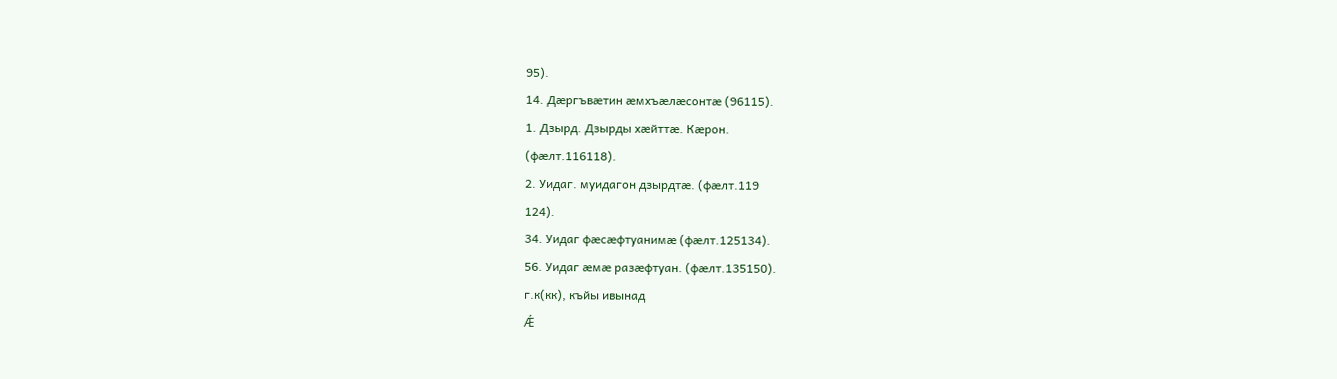95).
14. Дæргъвæтин æмхъæлæсонтæ (96115).
1. Дзырд. Дзырды хæйттæ. Кæрон.
(фæлт.116118).
2. Уидаг. муидагон дзырдтæ. (фæлт.119
124).
34. Уидаг фæсæфтуанимæ (фæлт.125134).
56. Уидаг æмæ разæфтуан. (фæлт.135150).
г.к(кк), къйы ивынад
Ǽ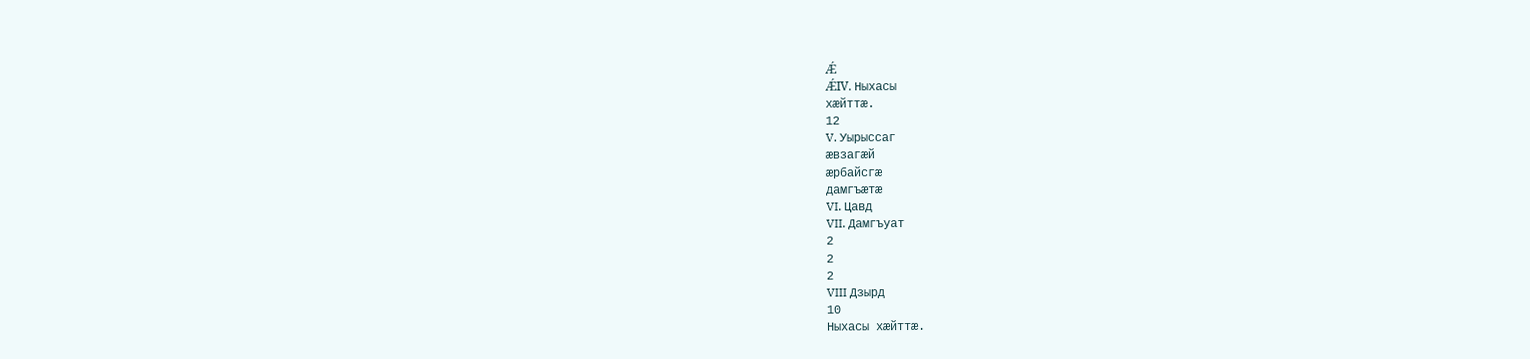Ǽ
ǼIV. Ныхасы
хæйттæ.
12
V. Уырыссаг
æвзагæй
æрбайсгæ
дамгъæтæ
VI. Цавд
VII. Дамгъуат
2
2
2
VIII Дзырд
10
Ныхасы хæйттæ.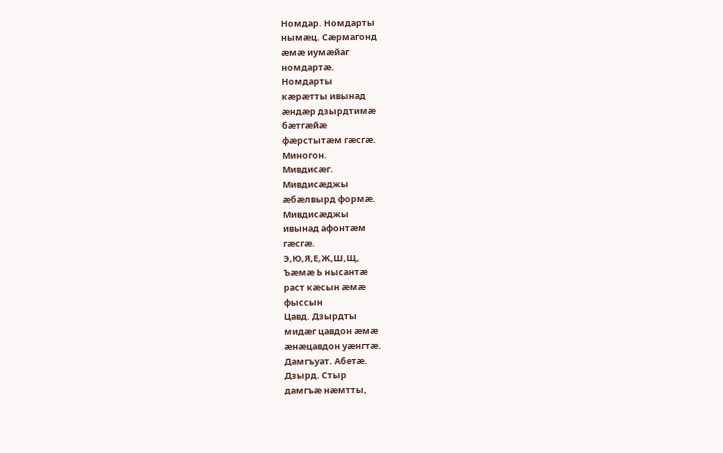Номдар. Номдарты
нымæц. Сæрмагонд
æмæ иумæйаг
номдартæ.
Номдарты
кæрæтты ивынад
æндæр дзырдтимæ
бæтгæйæ
фæрстытæм гæсгæ.
Миногон.
Мивдисæг.
Мивдисæджы
æбæлвырд формæ.
Мивдисæджы
ивынад афонтæм
гæсгæ.
Э,Ю,Я,Е,Ж,Ш,Щ,
Ъæмæ Ь нысантæ
раст кæсын æмæ
фыссын
Цавд. Дзырдты
мидæг цавдон æмæ
æнæцавдон уæнгтæ.
Дамгъуат. Абетæ.
Дзырд. Стыр
дамгъæ нæмтты,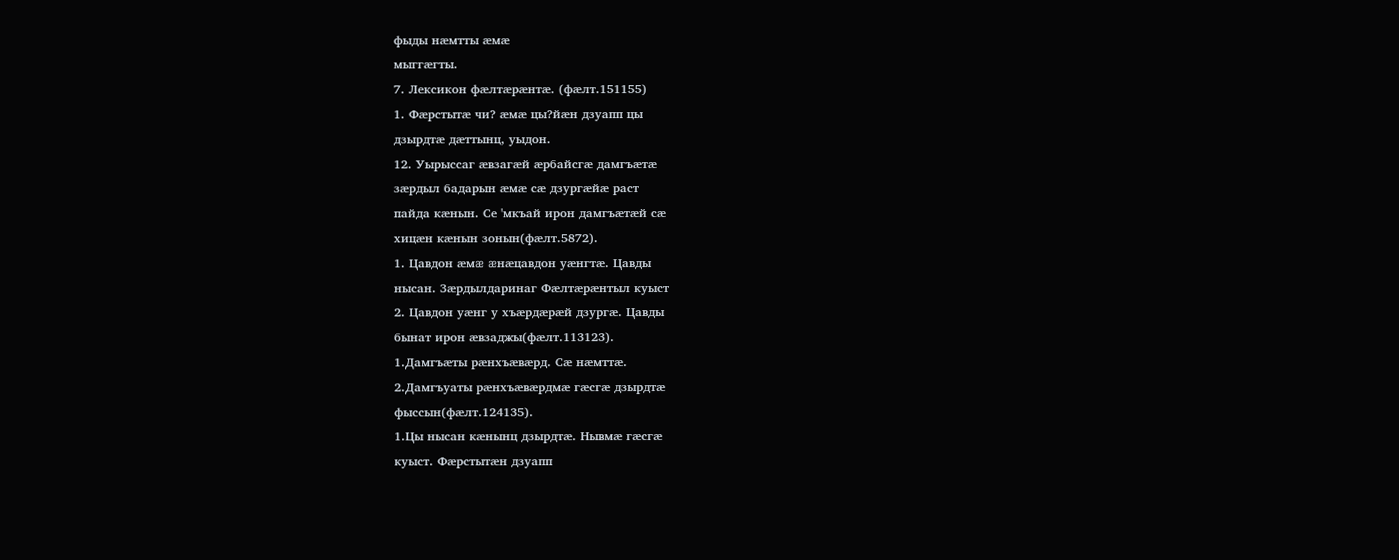фыды нæмтты æмæ
мыггæгты.
7. Лексикон фæлтæрæнтæ. (фæлт.151155)
1. Фæрстытæ чи? æмæ цы?йæн дзуапп цы
дзырдтæ дæттынц, уыдон.
12. Уырыссаг æвзагæй æрбайсгæ дамгъæтæ
зæрдыл бадарын æмæ сæ дзургæйæ раст
пайда кæнын. Се 'мкъай ирон дамгъæтæй сæ
хицæн кæнын зонын(фæлт.5872).
1. Цавдон æмæ æнæцавдон уæнгтæ. Цавды
нысан. Зæрдылдаринаг Фæлтæрæнтыл куыст
2. Цавдон уæнг у хъæрдæрæй дзургæ. Цавды
бынат ирон æвзаджы(фæлт.113123).
1.Дамгъæты рæнхъæвæрд. Сæ нæмттæ.
2.Дамгъуаты рæнхъæвæрдмæ гæсгæ дзырдтæ
фыссын(фæлт.124135).
1.Цы нысан кæнынц дзырдтæ. Нывмæ гæсгæ
куыст. Фæрстытæн дзуапп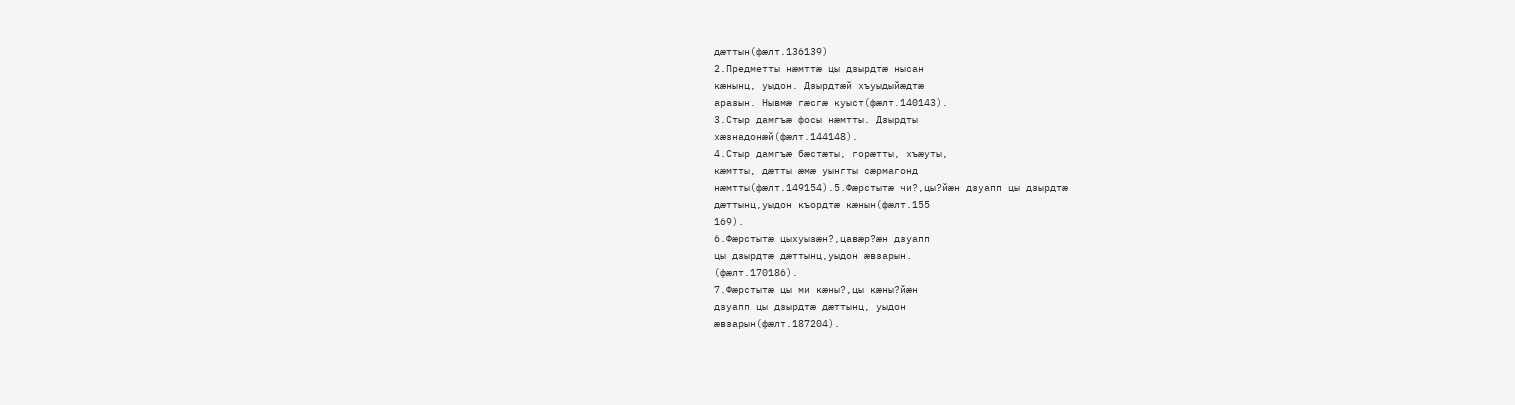дæттын(фæлт.136139)
2.Предметты нæмттæ цы дзырдтæ нысан
кæнынц, уыдон. Дзырдтæй хъуыдыйæдтæ
аразын. Нывмæ гæсгæ куыст(фæлт.140143).
3.Стыр дамгъæ фосы нæмтты. Дзырдты
хæзнадонæй(фæлт.144148).
4.Стыр дамгъæ бæстæты, горæтты, хъæуты,
кæмтты, дæтты æмæ уынгты сæрмагонд
нæмтты(фæлт.149154).5.Фæрстытæ чи?,цы?йæн дзуапп цы дзырдтæ
дæттынц,уыдон къордтæ кæнын(фæлт.155
169).
6.Фæрстытæ цыхуызæн?,цавæр?æн дзуапп
цы дзырдтæ дæттынц,уыдон æвзарын.
(фæлт.170186).
7.Фæрстытæ цы ми кæны?,цы кæны?йæн
дзуапп цы дзырдтæ дæттынц, уыдон
æвзарын(фæлт.187204).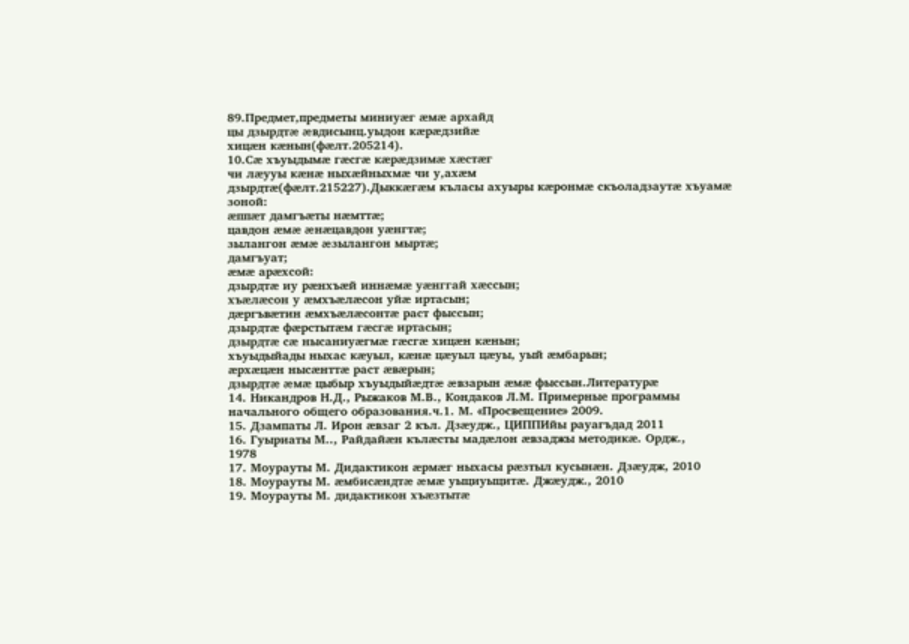89.Предмет,предметы миниуæг æмæ архайд
цы дзырдтæ æвдисынц.уыдон кæрæдзийæ
хицæн кæнын(фæлт.205214).
10.Сæ хъуыдымæ гæсгæ кæрæдзимæ хæстæг
чи лæууы кæнæ ныхæйныхмæ чи у,ахæм
дзырдтæ(фæлт.215227).Дыккæгæм къласы ахуыры кæронмæ скъоладзаутæ хъуамæ
зоной:
æппæт дамгъæты нæмттæ;
цавдон æмæ æнæцавдон уæнгтæ;
зылангон æмæ æзылангон мыртæ;
дамгъуат;
æмæ арæхсой:
дзырдтæ иу рæнхъæй иннæмæ уæнггай хæссын;
хъæлæсон у æмхъæлæсон уйæ иртасын;
дæргъвæтин æмхъæлæсонтæ раст фыссын;
дзырдтæ фæрстытæм гæсгæ иртасын;
дзырдтæ сæ нысаниуæгмæ гæсгæ хицæн кæнын;
хъуыдыйады ныхас кæуыл, кæнæ цæуыл цæуы, уый æмбарын;
æрхæцæн нысæнттæ раст æвæрын;
дзырдтæ æмæ цыбыр хъуыдыйæдтæ æвзарын æмæ фыссын.Литературæ
14. Никандров Н.Д., Рыжаков М.В., Кондаков Л.М. Примерные программы
начального общего образования.ч.1. М. «Просвещение» 2009.
15. Дзампаты Л. Ирон æвзаг 2 къл. Дзæудж., ЦИППИйы рауагъдад 2011
16. Гуыриаты М.., Райдайæн кълæсты мадæлон æвзаджы методикæ. Ордж.,
1978
17. Моурауты М. Дидактикон æрмæг ныхасы рæзтыл кусынæн. Дзæудж, 2010
18. Моурауты М. æмбисæндтæ æмæ уыциуыцитæ. Джæудж., 2010
19. Моурауты М. дидактикон хъæзтытæ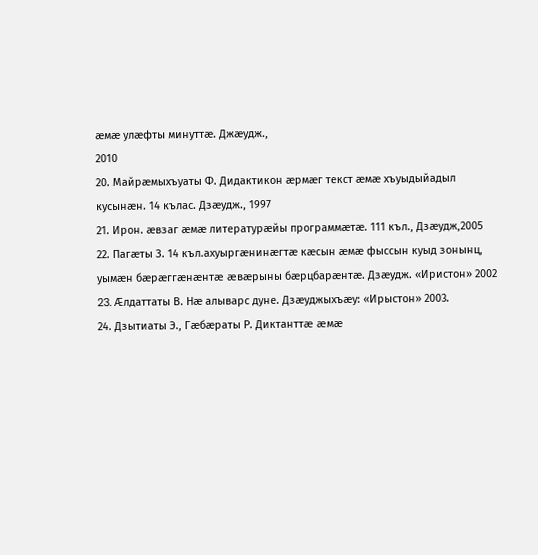æмæ улæфты минуттæ. Джæудж.,
2010
20. Майрæмыхъуаты Ф. Дидактикон æрмæг текст æмæ хъуыдыйадыл
кусынæн. 14 кълас. Дзæудж., 1997
21. Ирон. æвзаг æмæ литературæйы программæтæ. 111 къл., Дзæудж,2005
22. Пагæты З. 14 къл.ахуыргæнинæгтæ кæсын æмæ фыссын куыд зонынц,
уымæн бæрæггæнæнтæ æвæрыны бæрцбарæнтæ. Дзæудж. «Иристон» 2002
23. Æлдаттаты В. Нæ алыварс дуне. Дзæуджыхъæу: «Ирыстон» 2003.
24. Дзытиаты Э., Гæбæраты Р. Диктанттæ æмæ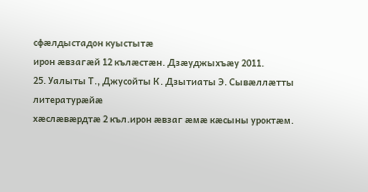сфæлдыстадон куыстытæ
ирон æвзагæй 12 кълæстæн. Дзæуджыхъæу 2011.
25. Уалыты Т., Джусойты К. Дзытиаты Э. Сывæллæтты литературæйæ
хæслæвæрдтæ 2 къл.ирон æвзаг æмæ кæсыны уроктæм.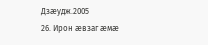Дзæудж.2005
26. Ирон æвзаг æмæ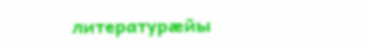литературæйы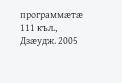программæтæ 111 къл., Дзæудж. 2005